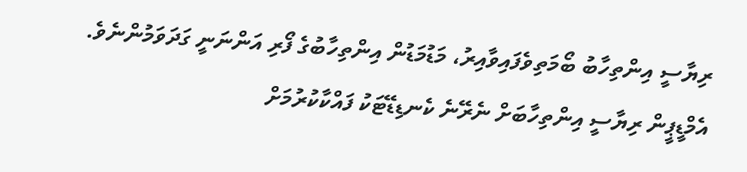ރިޔާސީ އިންތިހާބު ބޯމަތިވެފައިވާއިރު، މަޑުމަޑުން އިންތިހާބުގެ ފޯރި އަންނަނީ ގަދަވަމުންނެވެ. އެމްޑީޕީން ރިޔާސީ އިންތިހާބަށް ނެރޭނެ ކެނޑިޑޭޓަކު ފައްކާކުރުމަށް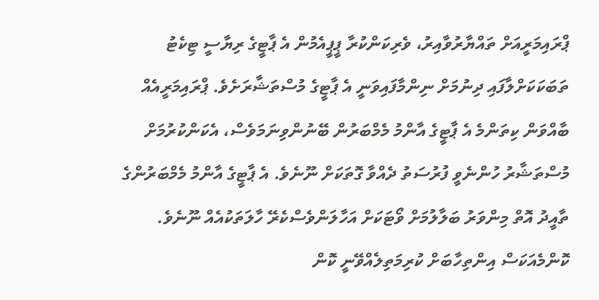ޕްރައިމަރީއަށް ތައްޔާރުވާއިރު، ވެރިކަންކުރާ ޕީޕީއެމުން އެ ޕާޓީގެ ރިޔާސީ ޓިކެޓު ތަބަކަކަށްލާފައި ދިނުމަށް ނިންމާފައިވަނީ އެ ޕާޓީގެ މުސްތަޝާރަށެވެ. ޕްރައިމަރީއެއް ބާއްވަން ކިތަންމެ އެ ޕާޓީގެ އާންމު މެމްބަރުން ބޭނުންވިނަމަވެސް، އެކަންކުރުމަށް މުސްތަޝާރު ހުންނެވީ ފުރުސަތު ދެއްވާ ގޮތަކަށް ނޫނެވެ. އެ ޕާޓީގެ އާންމު މެމްބަރުންގެ ތާއީދު އޮތް މިންވަރު ބަލާލުމަށް ވޯޓަކަށް އަހާލަންވެސްކެރޭ ހާލަތަކުއެއް ނޫނެވެ.
ކޮންމެއަކަސް އިންތިހާބަށް ކުރިމަތިލެއްވޭނީ ކޮން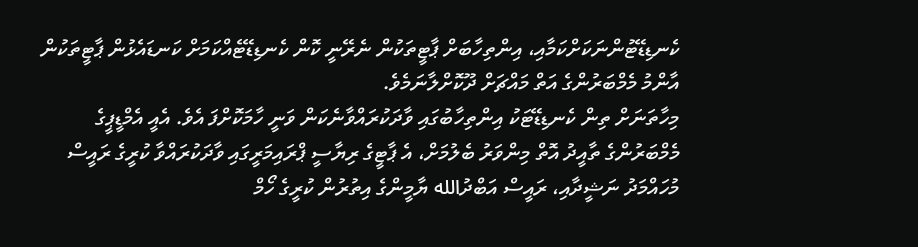ކެނޑިޑޭޓުންނަކަށްކަމާއި، އިންތިހާބަށް ޕާޓީތަކުން ނެރޭނީ ކޮން ކެނޑިޑޭޓެއްކަމަށް ކަނޑައެޅުން ޕާޓީތަކުން އާންމު މެމްބަރުންގެ އަތް މައްޗަށް ދޫކޮށްލާނަމެވެ.
މިހާތަނަށް ތިން ކެނޑިޑޭޓަކު އިންތިހާބުގައި ވާދަކުރައްވާނެކަން ވަނީ ހާމަކޮށްފަ އެވެ. އެއީ އެމްޑީޕީގެ މެމްބަރުންގެ ތާއީދު އޮތް މިންވަރު ބެލުމަށް، އެ ޕާޓީގެ ރިޔާސީ ޕްރައިމަރީގައި ވާދަކުރައްވާ ކުރީގެ ރައީސް މުހައްމަދު ނަޝީދާއި، ރައީސް އަބްދުالله ޔާމީންގެ އިތުރުން ކުރީގެ ހޯމް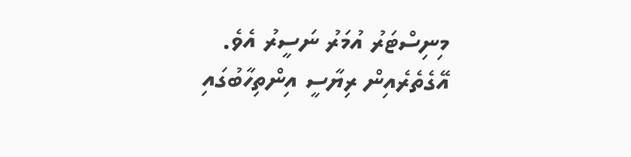މިނިސްޓަރު އުމަރު ނަސީރު އެވެ. އޭގެތެރެއިން ރިޔާސީ އިންތިހާބުގައި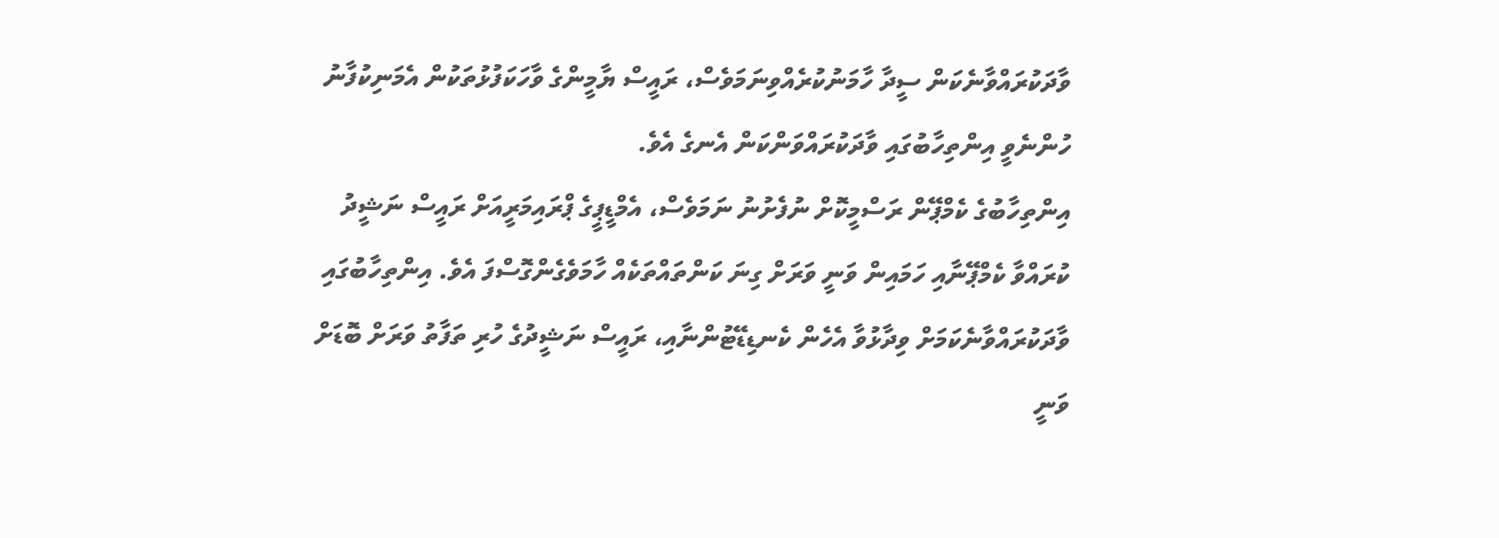ވާދަކުރައްވާނެކަން ސީދާ ހާމަނުކުރެއްވިނަމަވެސް، ރައީސް ޔާމީންގެ ވާހަކަފުޅުތަކުން އެމަނިކުފާނު ހުންނެވީ އިންތިހާބުގައި ވާދަކުރައްވަންކަން އެނގެ އެވެ.
އިންތިހާބުގެ ކެމްޕޭން ރަސްމީކޮށް ނުފެށުނު ނަމަވެސް، އެމްޑީޕީގެ ޕްރައިމަރީއަށް ރައީސް ނަޝީދު ކުރައްވާ ކެމްޕޭނާއި ހަމައިން ވަނީ ވަރަށް ގިނަ ކަންތައްތަކެއް ހާމަވެގެންގޮސްފަ އެވެ. އިންތިހާބުގައި ވާދަކުރައްވާނެކަމަށް ވިދާޅުވާ އެހެން ކެނޑިޑޭޓުންނާއި، ރައީސް ނަޝީދުގެ ހުރި ތަފާތު ވަރަށް ބޮޑަށް ވަނީ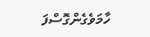ހާމަވެގެންގޮސްފަ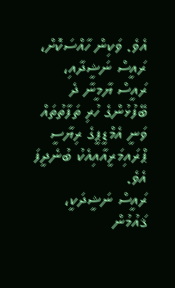އެވެ. ވަކިން ހާއްސަކޮށް، ރައީސް ނަޝީދާއި، ރައީސް ޔާމީނާ ދެ ބޭފުޅުންގެ ހުރި ތަފާތުތައް ވަނީ އެމްޑީޕީގެ ރިޔާސީ ޕްރައިމަރީއާއިއެކު ބުނެދީފަ އެވެ.
ރައީސް ނަޝީދަކީ، ޤައުމުން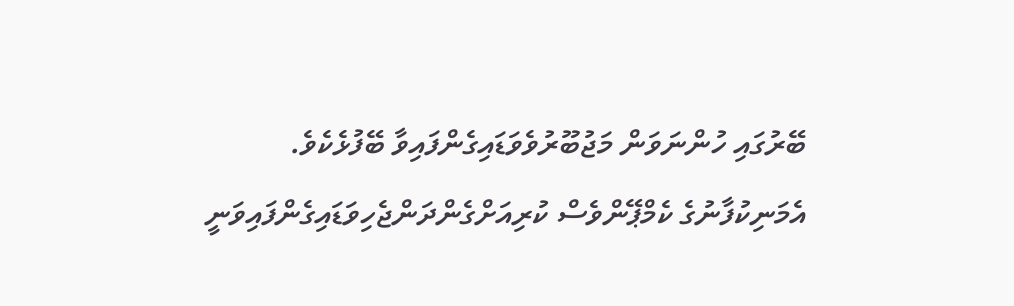ބޭރުގައި ހުންނަވަން މަޖުބޫރުވެވަޑައިގެންފައިވާ ބޭފުޅެކެވެ. އެމަނިކުފާނުގެ ކެމްޕޭންވެސް ކުރިއަށްގެންދަންޖެހިވަޑައިގެންފައިވަނީ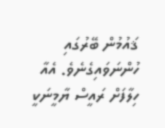ޤައުމުން ބޭރުގައި ހުންނަވައިގެނެވެ. އެއާ ހިލާފަށް ރައީސް ޔާމީނަކީ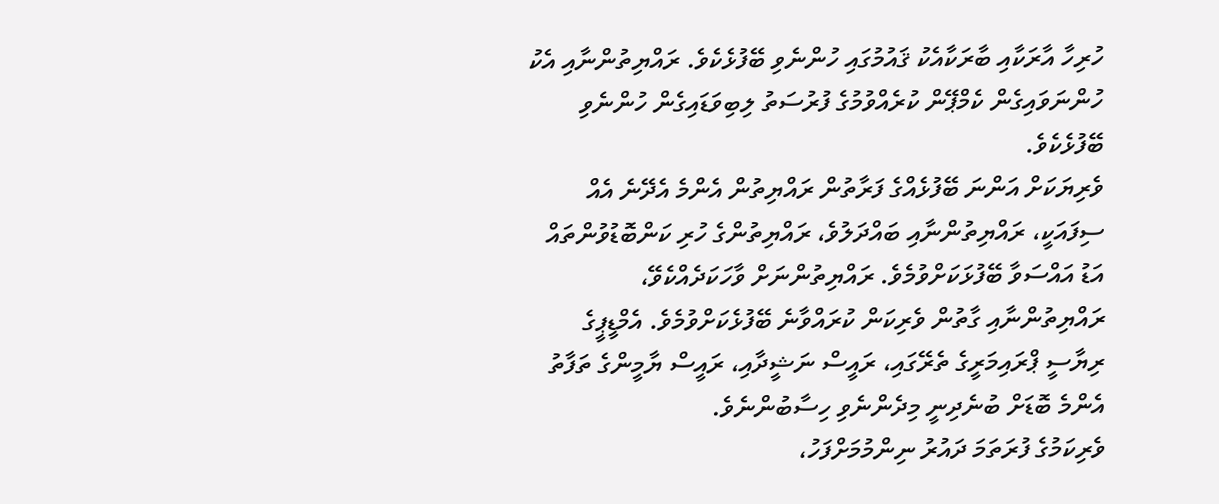ހުރިހާ އާރަކާއި ބާރަކާއެކު ޤައުމުގައި ހުންނެވި ބޭފުޅެކެވެ. ރައްޔިތުންނާއި އެކު ހުންނަވައިގެން ކެމްޕޭން ކުރެއްވުމުގެ ފުރުސަތު ލިބިވަޑައިގެން ހުންނެވި ބޭފުޅެކެވެ.
ވެރިޔަކަށް އަންނަ ބޭފުޅެއްގެ ފަރާތުން ރައްޔިތުން އެންމެ އެދޭނެ އެއް ސިފައަކީ، ރައްޔިތުންނާއި ބައްދަލުވެ، ރައްޔިތުންގެ ހުރި ކަންބޮޑުވުންތައް އަޑު އައްސަވާ ބޭފުޅަކަށްވުމެވެ. ރައްޔިތުންނަށް ވާހަކަދެއްކެވޭ، ރައްޔިތުންނާއި ގާތުން ވެރިކަން ކުރައްވާނެ ބޭފުޅެކަށްވުމެވެ. އެމްޑީޕީގެ ރިޔާސީ ޕްރައިމަރީގެ ތެރޭގައި، ރައީސް ނަޝީދާއި، ރައީސް ޔާމީންގެ ތަފާތު އެންމެ ބޮޑަށް ބުނެދިނީ މިދެންނެވި ހިސާބުންނެވެ.
ވެރިކަމުގެ ފުރަތަމަ ދައުރު ނިންމުމަށްފަހު،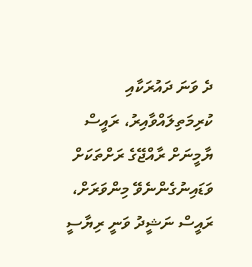ދެ ވަނަ ދައުރަކާއި ކުރިމަތިލައްވާއިރު، ރައީސް ޔާމީނަށް ރާއްޖޭގެ ރަށްތަކަށް ވަޑައިނުގެންނެވޭ މިންވަރަށް، ރައީސް ނަޝީދު ވަނީ ރިޔާސީ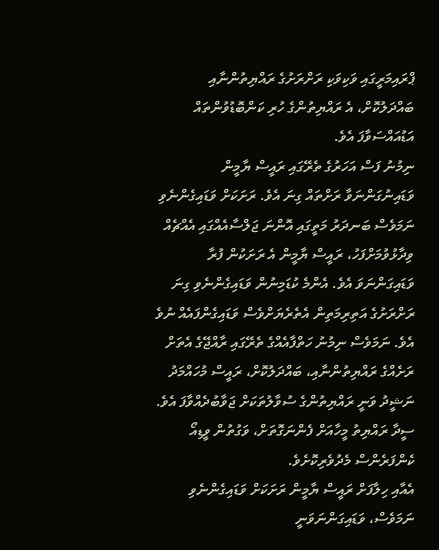ޕްރައިމަރީގައި ވަކިވަކި ރަށްރަށުގެ ރައްޔިތުންނާއި ބައްދަލުކޮށް، އެ ރައްޔިތުންގެ ހުރި ކަންބޮޑުވުންތައް އަޑުއައްސަވާފަ އެވެ.
ނިމުނު ފަސް އަހަރުގެ ތެރޭގައި ރައީސް ޔާމީން ވަޑައިނުގަންނަވާ ރަށްތައް ގިނަ އެވެ. ރަށަކަށް ވަޑައިގެންނެވި ނަމަވެސް ބަނދަރު މަތީގައި އޮންނަ ޖަލްސާއެއްގައި އެއްޗެއް ވިދާޅުވުމަށްފަހު، ރައީސް ޔާމީން އެ ރަށަކުން ފުރާ ވަޑައިގަންނަވަ އެވެ. އެންމެ ކުޑަމިނުން ވަޑައިގެންނެވި ގިނަ ރަށްރަށުގެ އަތިރިމަތިން އެތެރެޔަށްވެސް ވަޑައިގެންފައެއް ނުވެ އެވެ. ނަމަވެސް ނިމުނު ހަތްފާއެއްގެ ތެރޭގައި ރާއްޖޭގެ އެތަށް ރަށެއްގެ ރައްޔިތުންނާއި، ބައްދަލުކޮށް، ރައީސް މުހައްމަދު ނަޝީދު ވަނީ ރައްޔިތުންގެ ސުވާލުތަކަށް ޖަވާބުދެއްވާފަ އެވެ. ސީދާ ރައްޔިތު މީހާއަށް ފެންނަގޮތަށް، ވަގުތުން ވީޑިއޯ ކެންފަރެންސް މެދުވެރިކޮށެވެ.
އެއާއި ހިލާފަށް ރައީސް ޔާމީން ރަށަކަށް ވަޑައިގެންނެވި ނަމަވެސް، ވަޑައިގަންނަވަނީ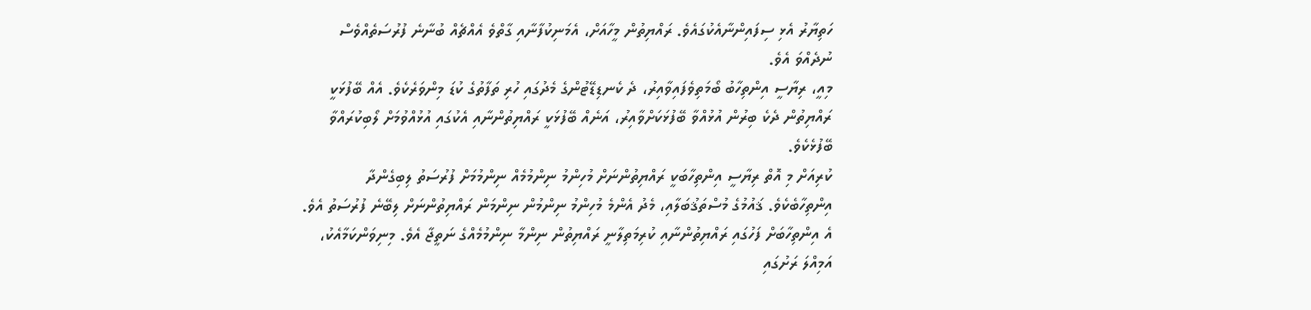ހަތިޔާރު އެޅި ސިފައިންނާއެކުގައެވެ. ރައްޔިތުން މީހާއަށް، އެމަނިކުފާނާއި ގާތްވެ އެއްޗެއް ބުނާނެ ފުރުސަތެއްވެސް ނުދެއްވަ އެވެ.
މިއީ، ރިޔާސީ އިންތިހާބު ބޯމަތިވެފައިވާއިރު، ދެ ކެނޑިޑޭޓުންގެ މެދުގައި ހުރި ތަފާތުގެ ކުޑަ މިންވަރެކެވެ. އެއް ބޭފުޅަކީ ރައްޔިތުން ދެކެ ބިރުން އުޅުއްވާ ބޭފުޅަކަށްވާއިރު، އަނެއް ބޭފުޅަކީ ރައްޔިތުންނާއި އެކުގައި އުޅުއްވުމަށް ލޯބިކުރައްވާ ބޭފުޅެކެވެ.
ކުރިއަށް މި އޮތް ރިޔާސީ އިންތިހާބަކީ ރައްޔިތުންނަށް މުހިންމު ނިންމުމެއް ނިންމުމަށް ފުރުސަތު ލިބިގެންދާ އިންތިހާބެކެވެ. ޤައުމުގެ މުސްތަޤުބަލާއި، މެދު އެންމެ މުހިންމު ނިންމުން ނިންމަން ރައްޔިތުންނަށް ލިބޭނެ ފުރުސަތު އެވެ. އެ އިންތިހާބަށް ފަހުގައި ރައްޔިތުންނާއި ކުރިމަތިލާނީ ރައްޔިތުން ނިންމާ ނިންމުމެއްގެ ނަތީޖާ އެވެ. މިނިވަންކަމާއެކު، އަމިއްލަ ރަށުގައި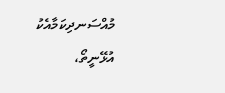މުއްސަނދިކަމާއެކު އުޅޭނީތޯ،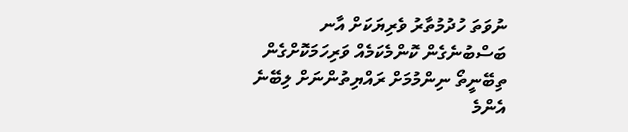ނުވަތަ ހުދުމުތާރު ވެރިޔަކަށް އާނ ބަސްބުނެގެން ކޮންމެކަމެއް ވަރިހަމަކޮށްގެން ތިބޭނީތޯ ނިންމުމަށް ރައްޔިތުންނަށް ލިބޭނެ އެންމެ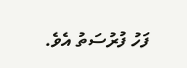ފަހު ފުރުސަތު އެވެ.